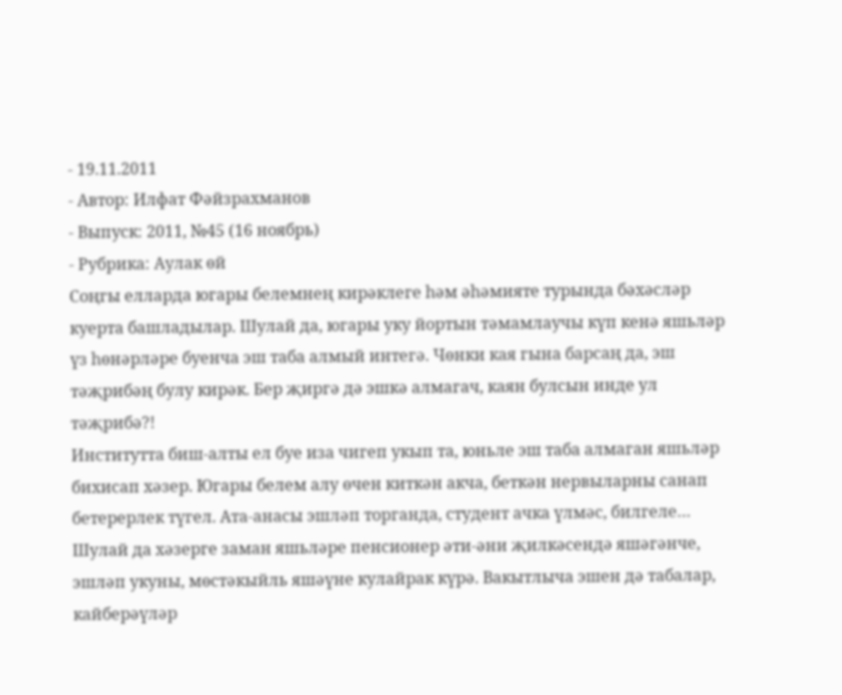- 19.11.2011
- Автор: Илфат Фәйзрахманов
- Выпуск: 2011, №45 (16 ноябрь)
- Рубрика: Аулак өй
Соңгы елларда югары белемнең кирәклеге һәм әһәмияте турында бәхәсләр куерта башладылар. Шулай да, югары уку йортын тәмамлаучы күп кенә яшьләр үз һөнәрләре буенча эш таба алмый интегә. Чөнки кая гына барсаң да, эш тәҗрибәң булу кирәк. Бер җиргә дә эшкә алмагач, каян булсын инде ул тәҗрибә?!
Институтта биш-алты ел буе иза чигеп укып та, юньле эш таба алмаган яшьләр бихисап хәзер. Югары белем алу өчен киткән акча, беткән нервыларны санап бетерерлек түгел. Ата-анасы эшләп торганда, студент ачка үлмәс, билгеле… Шулай да хәзерге заман яшьләре пенсионер әти-әни җилкәсендә яшәгәнче, эшләп укуны, мөстәкыйль яшәүне кулайрак күрә. Вакытлыча эшен дә табалар, кайберәүләр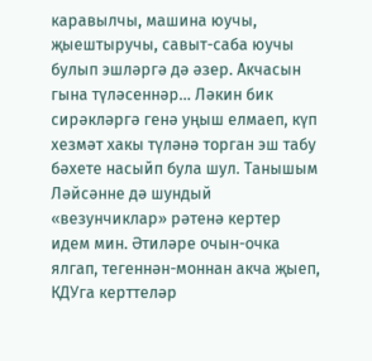каравылчы, машина юучы, җыештыручы, савыт-саба юучы булып эшләргә дә әзер. Акчасын гына түләсеннәр… Ләкин бик сирәкләргә генә уңыш елмаеп, күп хезмәт хакы түләнә торган эш табу бәхете насыйп була шул. Танышым Ләйсәнне дә шундый «везунчиклар» рәтенә кертер идем мин. Әтиләре очын-очка ялгап, тегеннән-моннан акча җыеп, КДУга керттеләр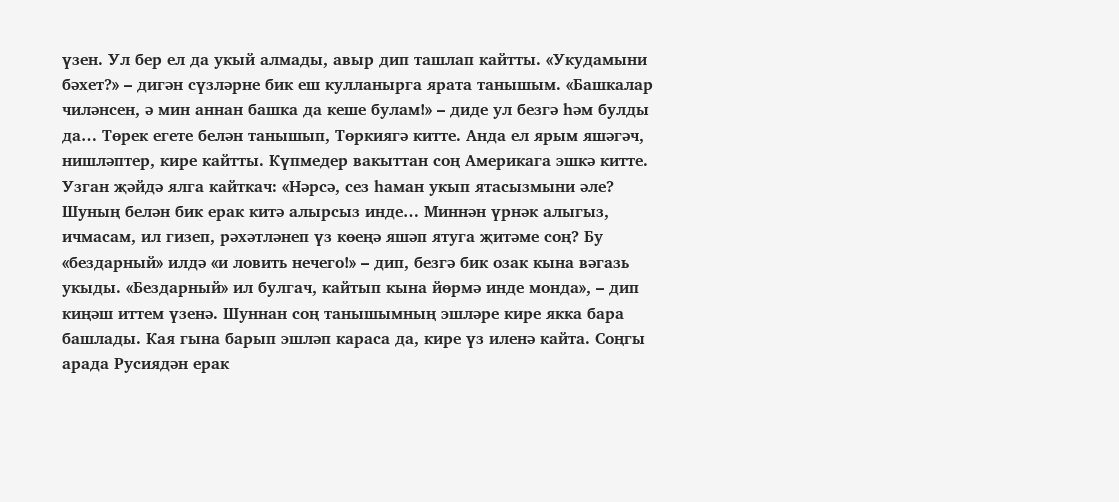үзен. Ул бер ел да укый алмады, авыр дип ташлап кайтты. «Укудамыни бәхет?» – дигән сүзләрне бик еш кулланырга ярата танышым. «Башкалар чиләнсен, ә мин аннан башка да кеше булам!» – диде ул безгә һәм булды да… Төрек егете белән танышып, Төркиягә китте. Анда ел ярым яшәгәч, нишләптер, кире кайтты. Күпмедер вакыттан соң Америкага эшкә китте. Узган җәйдә ялга кайткач: «Нәрсә, сез һаман укып ятасызмыни әле? Шуның белән бик ерак китә алырсыз инде… Миннән үрнәк алыгыз, ичмасам, ил гизеп, рәхәтләнеп үз көеңә яшәп ятуга җитәме соң? Бу «бездарный» илдә «и ловить нечего!» – дип, безгә бик озак кына вәгазь укыды. «Бездарный» ил булгач, кайтып кына йөрмә инде монда», – дип киңәш иттем үзенә. Шуннан соң танышымның эшләре кире якка бара башлады. Кая гына барып эшләп караса да, кире үз иленә кайта. Соңгы арада Русиядән ерак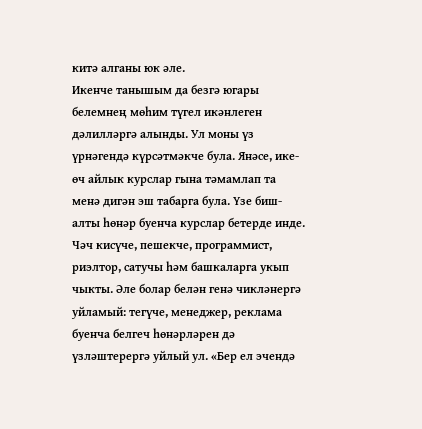китә алганы юк әле.
Икенче танышым да безгә югары белемнең мөһим түгел икәнлеген дәлилләргә алынды. Ул моны үз үрнәгендә күрсәтмәкче була. Янәсе, ике-өч айлык курслар гына тәмамлап та менә дигән эш табарга була. Үзе биш-алты һөнәр буенча курслар бетерде инде. Чәч кисүче, пешекче, программист, риэлтор, сатучы һәм башкаларга укып чыкты. Әле болар белән генә чикләнергә уйламый: тегүче, менеджер, реклама буенча белгеч һөнәрләрен дә үзләштерергә уйлый ул. «Бер ел эчендә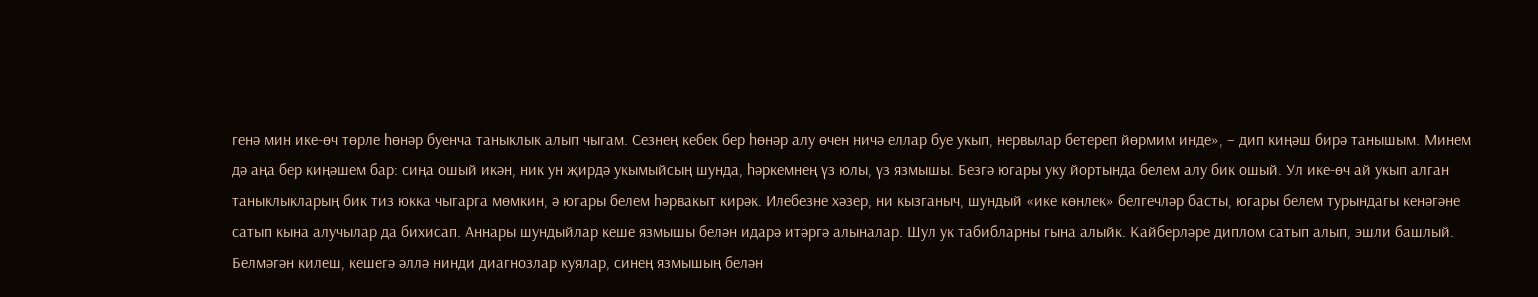генә мин ике-өч төрле һөнәр буенча таныклык алып чыгам. Сезнең кебек бер һөнәр алу өчен ничә еллар буе укып, нервылар бетереп йөрмим инде», – дип киңәш бирә танышым. Минем дә аңа бер киңәшем бар: сиңа ошый икән, ник ун җирдә укымыйсың шунда, һәркемнең үз юлы, үз язмышы. Безгә югары уку йортында белем алу бик ошый. Ул ике-өч ай укып алган таныклыкларың бик тиз юкка чыгарга мөмкин, ә югары белем һәрвакыт кирәк. Илебезне хәзер, ни кызганыч, шундый «ике көнлек» белгечләр басты, югары белем турындагы кенәгәне сатып кына алучылар да бихисап. Аннары шундыйлар кеше язмышы белән идарә итәргә алыналар. Шул ук табибларны гына алыйк. Кайберләре диплом сатып алып, эшли башлый. Белмәгән килеш, кешегә әллә нинди диагнозлар куялар, синең язмышың белән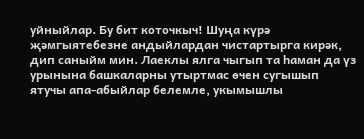уйныйлар. Бу бит коточкыч! Шуңа күрә җәмгыятебезне андыйлардан чистартырга кирәк, дип саныйм мин. Лаеклы ялга чыгып та һаман да үз урынына башкаларны утыртмас өчен сугышып ятучы апа-абыйлар белемле, укымышлы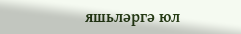яшьләргә юл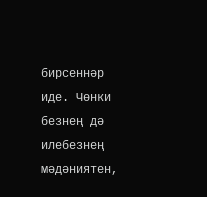бирсеннәр иде. Чөнки безнең дә илебезнең мәдәниятен,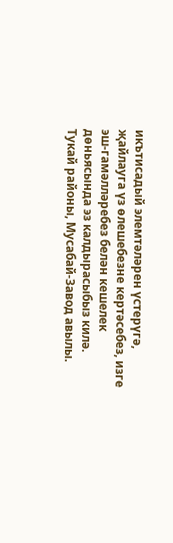икътисадый элемтәләрен үстерүгә, җайлауга үз өлешебезне кертәсебез, изге эш-гамәлләребез белән кешелек дөньясында эз калдырасыбыз килә.
Тукай районы, Мусабай-Завод авылы.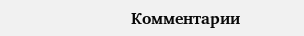Комментарии